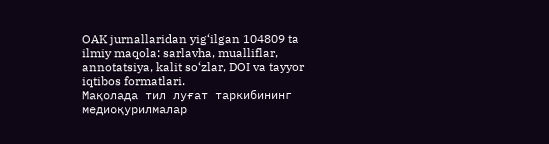OAK jurnallaridan yig‘ilgan 104809 ta ilmiy maqola: sarlavha, mualliflar, annotatsiya, kalit so‘zlar, DOI va tayyor iqtibos formatlari.
Мақолада тил луғат таркибининг медиоқурилмалар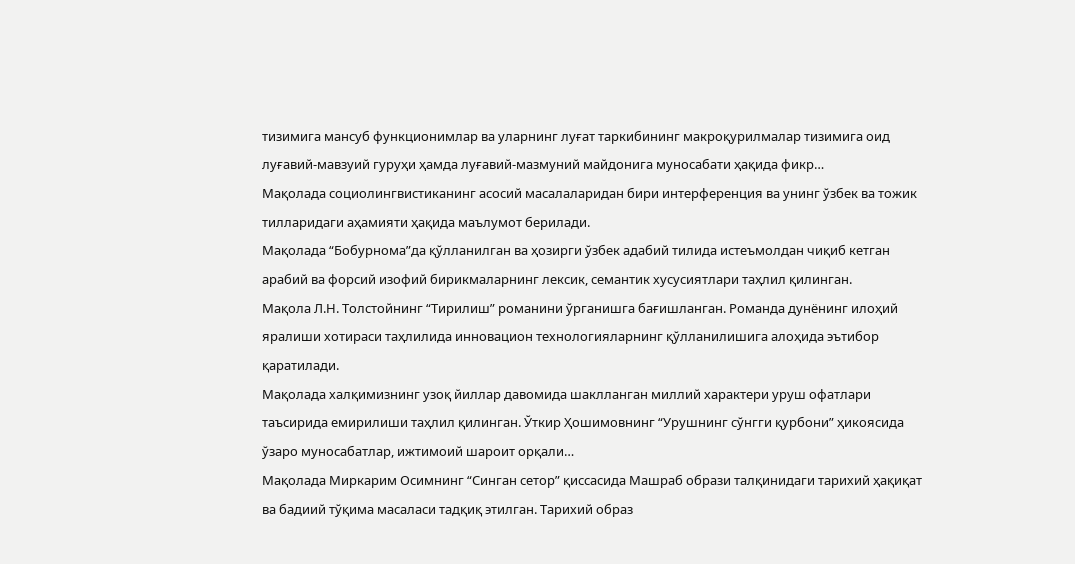тизимига мансуб функционимлар ва уларнинг луғат таркибининг макроқурилмалар тизимига оид луғавий-мавзуий гуруҳи ҳамда луғавий-мазмуний майдонига муносабати ҳақида фикр…
Мақолада социолингвистиканинг асосий масалаларидан бири интерференция ва унинг ўзбек ва тожик тилларидаги аҳамияти ҳақида маълумот берилади.
Мақолада “Бобурнома”да қўлланилган ва ҳозирги ўзбек адабий тилида истеъмолдан чиқиб кетган арабий ва форсий изофий бирикмаларнинг лексик, семантик хусусиятлари таҳлил қилинган.
Мақола Л.Н. Толстойнинг “Тирилиш” романини ўрганишга бағишланган. Романда дунёнинг илоҳий яралиши хотираси таҳлилида инновацион технологияларнинг қўлланилишига алоҳида эътибор қаратилади.
Мақолада халқимизнинг узоқ йиллар давомида шаклланган миллий характери уруш офатлари таъсирида емирилиши таҳлил қилинган. Ўткир Ҳошимовнинг “Урушнинг сўнгги қурбони” ҳикоясида ўзаро муносабатлар, ижтимоий шароит орқали…
Мақолада Миркарим Осимнинг “Синган сетор” қиссасида Машраб образи талқинидаги тарихий ҳақиқат ва бадиий тўқима масаласи тадқиқ этилган. Тарихий образ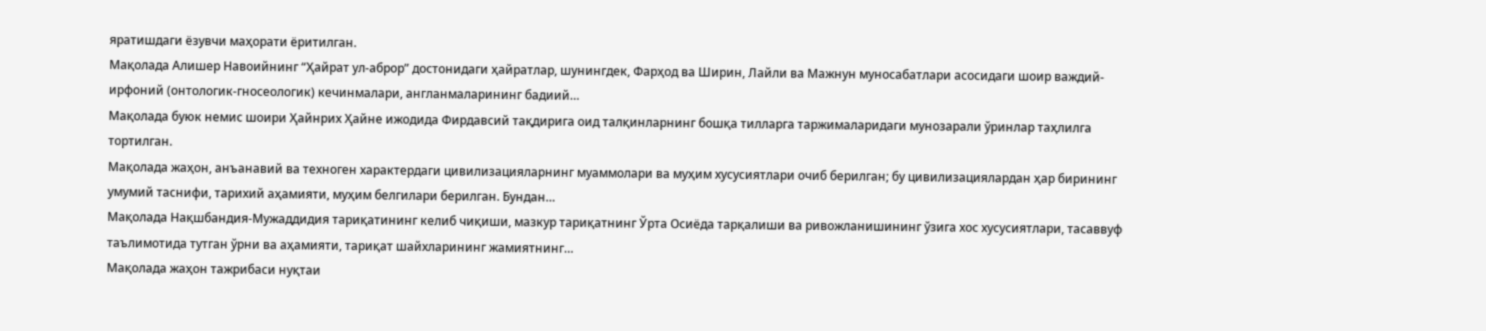яратишдаги ёзувчи маҳорати ёритилган.
Мақолада Алишер Навоийнинг “Ҳайрат ул-аброр” достонидаги ҳайратлар, шунингдек, Фарҳод ва Ширин, Лайли ва Мажнун муносабатлари асосидаги шоир важдий-ирфоний (онтологик-гносеологик) кечинмалари, англанмаларининг бадиий…
Мақолада буюк немис шоири Ҳайнрих Ҳайне ижодида Фирдавсий тақдирига оид талқинларнинг бошқа тилларга таржималаридаги мунозарали ўринлар таҳлилга тортилган.
Мақолада жаҳон, анъанавий ва техноген характердаги цивилизацияларнинг муаммолари ва муҳим хусусиятлари очиб берилган; бу цивилизациялардан ҳар бирининг умумий таснифи, тарихий аҳамияти, муҳим белгилари берилган. Бундан…
Мақолада Нақшбандия-Мужаддидия тариқатининг келиб чиқиши, мазкур тариқатнинг Ўрта Осиёда тарқалиши ва ривожланишининг ўзига хос хусусиятлари, тасаввуф таълимотида тутган ўрни ва аҳамияти, тариқат шайхларининг жамиятнинг…
Мақолада жаҳон тажрибаси нуқтаи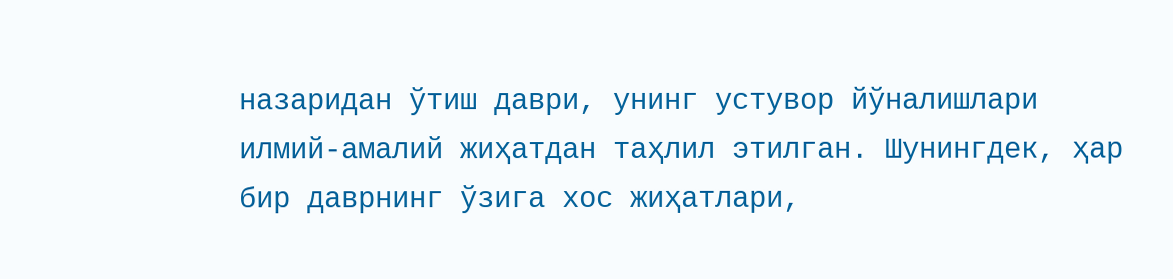назаридан ўтиш даври, унинг устувор йўналишлари илмий-амалий жиҳатдан таҳлил этилган. Шунингдек, ҳар бир даврнинг ўзига хос жиҳатлари,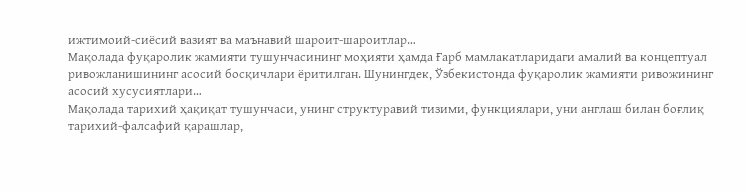ижтимоий-сиёсий вазият ва маънавий шароит-шароитлар…
Мақолада фуқаролик жамияти тушунчасининг моҳияти ҳамда Ғарб мамлакатларидаги амалий ва концептуал ривожланишининг асосий босқичлари ёритилган. Шунингдек, Ўзбекистонда фуқаролик жамияти ривожининг асосий хусусиятлари…
Мақолада тарихий ҳақиқат тушунчаси, унинг структуравий тизими, функциялари, уни англаш билан боғлиқ тарихий-фалсафий қарашлар,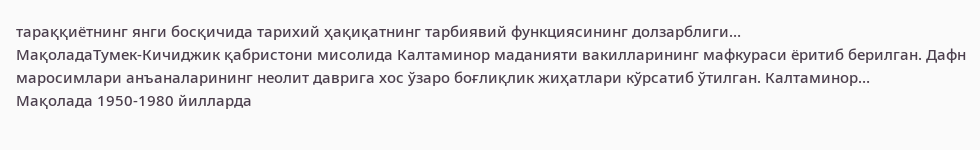тараққиётнинг янги босқичида тарихий ҳақиқатнинг тарбиявий функциясининг долзарблиги…
МақоладаТумек-Кичиджик қабристони мисолида Калтаминор маданияти вакилларининг мафкураси ёритиб берилган. Дафн маросимлари анъаналарининг неолит даврига хос ўзаро боғлиқлик жиҳатлари кўрсатиб ўтилган. Калтаминор…
Мақолада 1950-1980 йилларда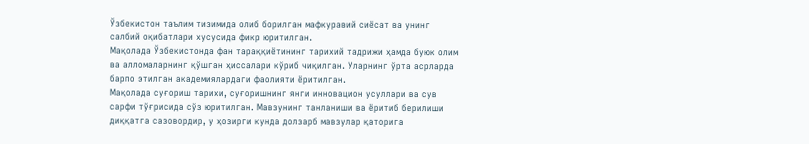Ўзбекистон таълим тизимида олиб борилган мафкуравий сиёсат ва унинг салбий оқибатлари хусусида фикр юритилган.
Мақолада Ўзбекистонда фан тараққиётининг тарихий тадрижи ҳамда буюк олим ва алломаларнинг қўшган ҳиссалари кўриб чиқилган. Уларнинг ўрта асрларда барпо этилган академиялардаги фаолияти ёритилган.
Мақолада суғориш тарихи, суғоришнинг янги инновацион усуллари ва сув сарфи тўғрисида сўз юритилган. Мавзунинг танланиши ва ёритиб берилиши диққатга сазовордир, у ҳозирги кунда долзарб мавзулар қаторига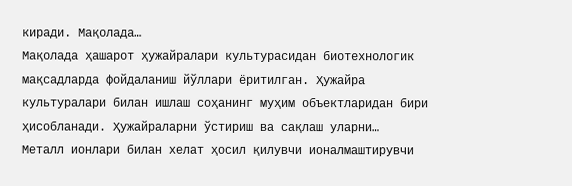киради. Мақолада…
Мақолада ҳашарот ҳужайралари культурасидан биотехнологик мақсадларда фойдаланиш йўллари ёритилган. Ҳужайра культуралари билан ишлаш соҳанинг муҳим объектларидан бири ҳисобланади. Ҳужайраларни ўстириш ва сақлаш уларни…
Металл ионлари билан хелат ҳосил қилувчи ионалмаштирувчи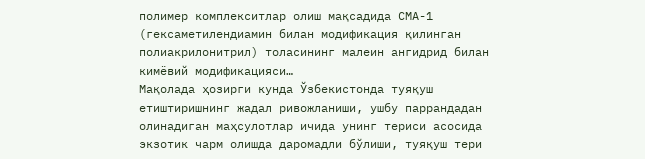полимер комплекситлар олиш мақсадида СМА-1 (гексаметилендиамин билан модификация қилинган полиакрилонитрил) толасининг малеин ангидрид билан кимёвий модификацияси…
Мақолада ҳозирги кунда Ўзбекистонда туяқуш етиштиришнинг жадал ривожланиши, ушбу паррандадан олинадиган маҳсулотлар ичида унинг териси асосида экзотик чарм олишда даромадли бўлиши, туяқуш тери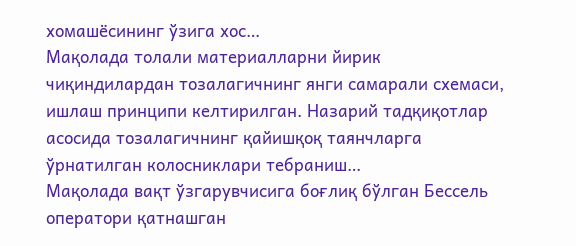хомашёсининг ўзига хос…
Мақолада толали материалларни йирик чиқиндилардан тозалагичнинг янги самарали схемаси, ишлаш принципи келтирилган. Назарий тадқиқотлар асосида тозалагичнинг қайишқоқ таянчларга ўрнатилган колосниклари тебраниш…
Мақолада вақт ўзгарувчисига боғлиқ бўлган Бессель оператори қатнашган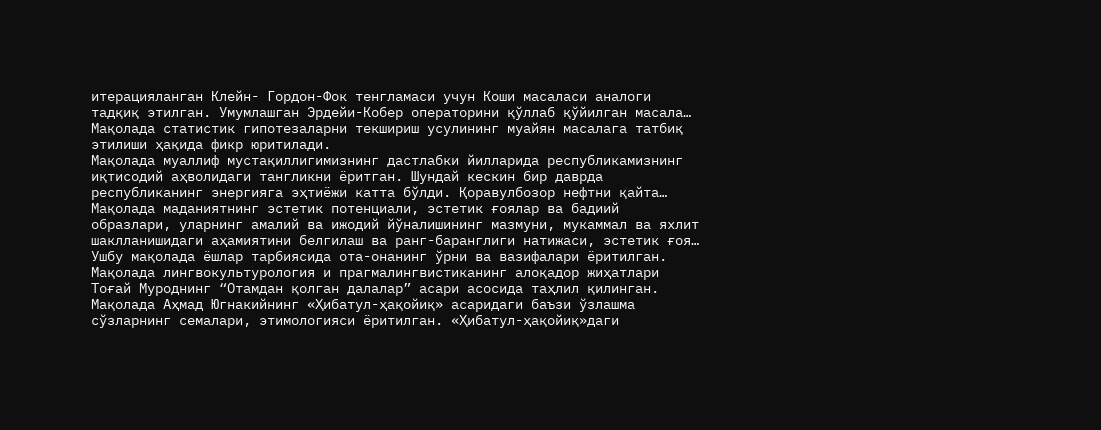итерацияланган Клейн- Гордон-Фок тенгламаси учун Коши масаласи аналоги тадқиқ этилган. Умумлашган Эрдейи-Кобер операторини қўллаб қўйилган масала…
Мақолада статистик гипотезаларни текшириш усулининг муайян масалага татбиқ этилиши ҳақида фикр юритилади.
Мақолада муаллиф мустақиллигимизнинг дастлабки йилларида республикамизнинг иқтисодий аҳволидаги тангликни ёритган. Шундай кескин бир даврда республиканинг энергияга эҳтиёжи катта бўлди. Қоравулбозор нефтни қайта…
Мақолада маданиятнинг эстетик потенциали, эстетик ғоялар ва бадиий образлари, уларнинг амалий ва ижодий йўналишининг мазмуни, мукаммал ва яхлит шаклланишидаги аҳамиятини белгилаш ва ранг-баранглиги натижаси, эстетик ғоя…
Ушбу мақолада ёшлар тарбиясида ота-онанинг ўрни ва вазифалари ёритилган.
Мақолада лингвокультурология и прагмалингвистиканинг алоқадор жиҳатлари Тоғай Муроднинг “Отамдан қолган далалар” асари асосида таҳлил қилинган.
Мақолада Аҳмад Югнакийнинг «Ҳибатул-ҳақойиқ» асаридаги баъзи ўзлашма сўзларнинг семалари, этимологияси ёритилган. «Ҳибатул-ҳақойиқ»даги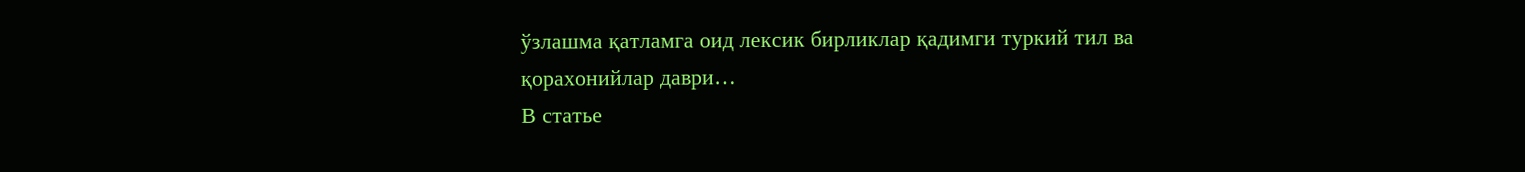ўзлашма қатламга оид лексик бирликлар қадимги туркий тил ва қорахонийлар даври…
В статье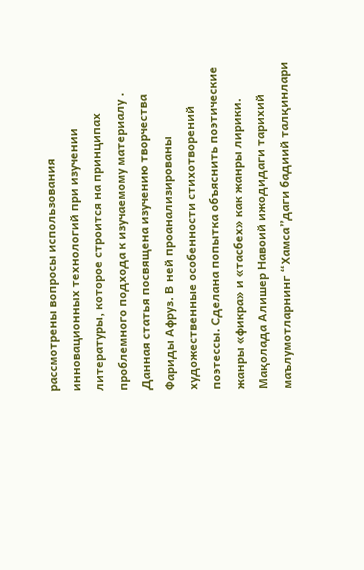рассмотрены вопросы использования инновационных технологий при изучении литературы, которое строится на принципах проблемного подхода к изучаемому материалу .
Данная статья посвящена изучению творчества Фариды Афруз. В ней проанализированы художественные особенности стихотворений поэтессы. Сделана попытка объяснить поэтические жанры «фикра» и «тасбех» как жанры лирики.
Мақолада Алишер Навоий ижодидаги тарихий маълумотларнинг “Хамса”даги бадиий талқинлари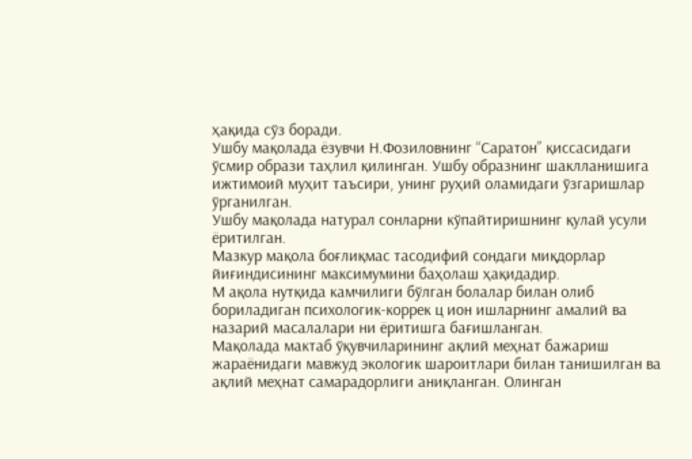ҳақида сўз боради.
Ушбу мақолада ёзувчи Н.Фозиловнинг “Саратон” қиссасидаги ўсмир образи таҳлил қилинган. Ушбу образнинг шаклланишига ижтимоий муҳит таъсири, унинг руҳий оламидаги ўзгаришлар ўрганилган.
Ушбу мақолада натурал сонларни кўпайтиришнинг қулай усули ёритилган.
Мазкур мақола боғлиқмас тасодифий сондаги миқдорлар йиғиндисининг максимумини баҳолаш ҳақидадир.
М ақола нутқида камчилиги бўлган болалар билан олиб бориладиган психологик-коррек ц ион ишларнинг амалий ва назарий масалалари ни ёритишга бағишланган.
Мақолада мактаб ўқувчиларининг ақлий меҳнат бажариш жараёнидаги мавжуд экологик шароитлари билан танишилган ва ақлий меҳнат самарадорлиги аниқланган. Олинган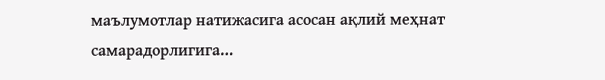маълумотлар натижасига асосан ақлий меҳнат самарадорлигига…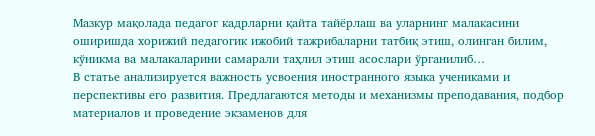Мазкур мақолада педагог кадрларни қайта тайёрлаш ва уларнинг малакасини оширишда хорижий педагогик ижобий тажрибаларни татбиқ этиш, олинган билим, кўникма ва малакаларини самарали таҳлил этиш асослари ўрганилиб…
В статье анализируется важность усвоения иностранного языка учениками и перспективы его развития. Предлагаются методы и механизмы преподавания, подбор материалов и проведение экзаменов для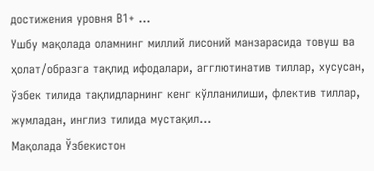достижения уровня В1+ …
Ушбу мақолада оламнинг миллий лисоний манзарасида товуш ва ҳолат/образга тақлид ифодалари, агглютинатив тиллар, хусусан, ўзбек тилида тақлидларнинг кенг кўлланилиши, флектив тиллар, жумладан, инглиз тилида мустақил…
Мақолада Ўзбекистон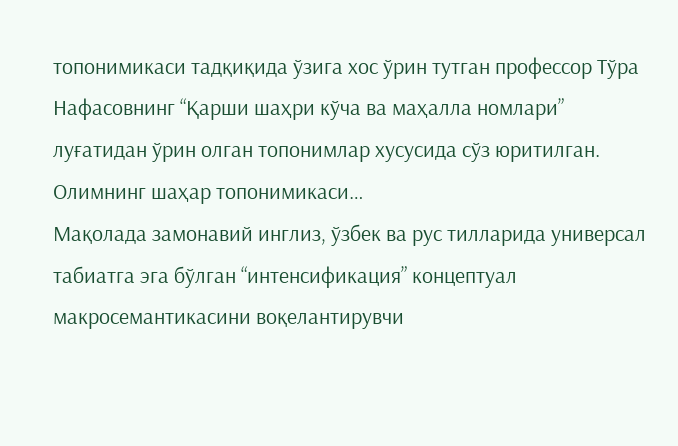топонимикаси тадқиқида ўзига хос ўрин тутган профессор Тўра Нафасовнинг “Қарши шаҳри кўча ва маҳалла номлари” луғатидан ўрин олган топонимлар хусусида сўз юритилган. Олимнинг шаҳар топонимикаси…
Мақолада замонавий инглиз, ўзбек ва рус тилларида универсал табиатга эга бўлган “интенсификация” концептуал макросемантикасини воқелантирувчи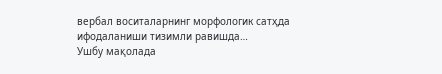вербал воситаларнинг морфологик сатҳда ифодаланиши тизимли равишда…
Ушбу мақолада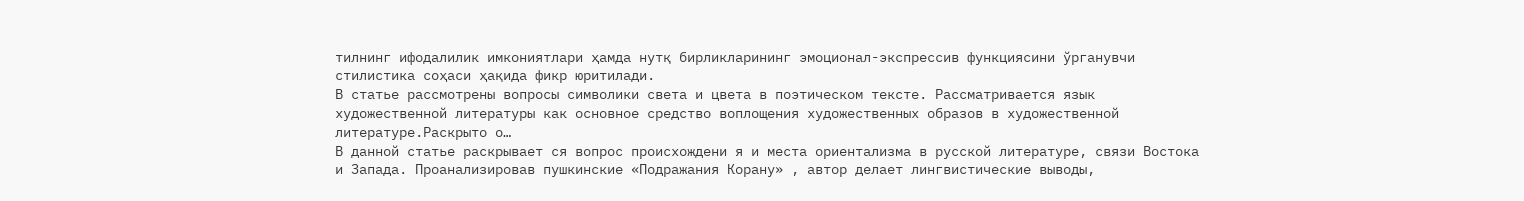тилнинг ифодалилик имкониятлари ҳамда нутқ бирликларининг эмоционал-экспрессив функциясини ўрганувчи стилистика соҳаси ҳақида фикр юритилади.
В статье рассмотрены вопросы символики света и цвета в поэтическом тексте. Рассматривается язык художественной литературы как основное средство воплощения художественных образов в художественной литературе.Раскрыто о…
В данной статье раскрывает ся вопрос происхождени я и места ориентализма в русской литературе, связи Востока и Запада. Проанализировав пушкинские «Подражания Корану» , автор делает лингвистические выводы,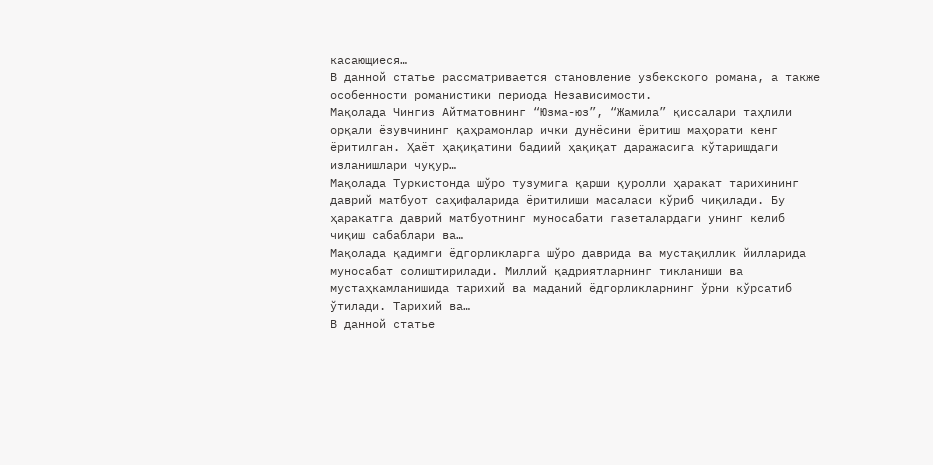касающиеся…
В данной статье рассматривается становление узбекского романа, а также особенности романистики периода Независимости.
Мақолада Чингиз Айтматовнинг “Юзма-юз”, “Жамила” қиссалари таҳлили орқали ёзувчининг қаҳрамонлар ички дунёсини ёритиш маҳорати кенг ёритилган. Ҳаёт ҳақиқатини бадиий ҳақиқат даражасига кўтаришдаги изланишлари чуқур…
Мақолада Туркистонда шўро тузумига қарши қуролли ҳаракат тарихининг даврий матбуот саҳифаларида ёритилиши масаласи кўриб чиқилади. Бу ҳаракатга даврий матбуотнинг муносабати газеталардаги унинг келиб чиқиш сабаблари ва…
Мақолада қадимги ёдгорликларга шўро даврида ва мустақиллик йилларида муносабат солиштирилади. Миллий қадриятларнинг тикланиши ва мустаҳкамланишида тарихий ва маданий ёдгорликларнинг ўрни кўрсатиб ўтилади. Тарихий ва…
В данной статье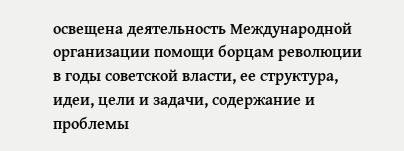освещена деятельность Международной организации помощи борцам революции в годы советской власти, ее структура, идеи, цели и задачи, содержание и проблемы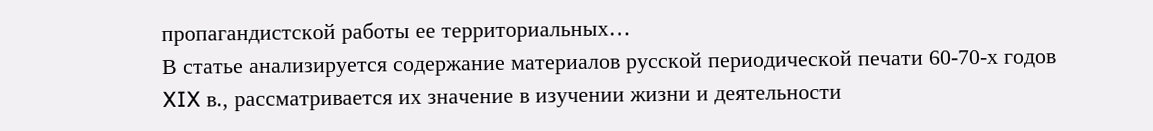пропагандистской работы ее территориальных…
В статье анализируется содержание материалов русской периодической печати 60-70-х годов XIX в., рассматривается их значение в изучении жизни и деятельности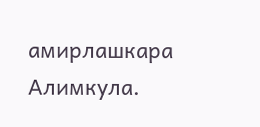амирлашкара Алимкула.